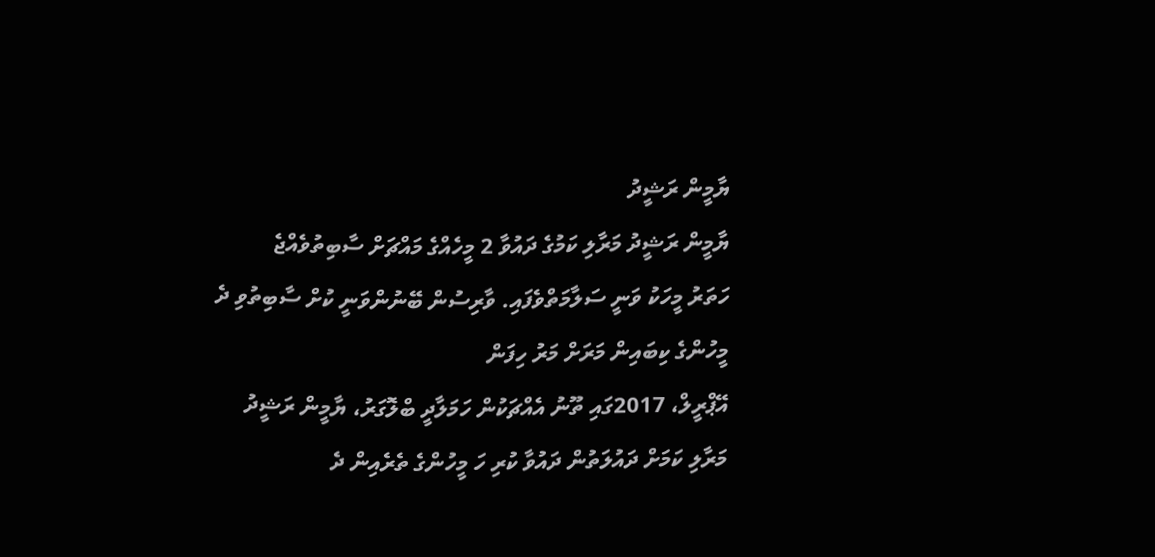ޔާމީން ރަޝީދު
ޔާމީން ރަޝީދު މަރާލި ކަމުގެ ދައުވާ 2 މީހެއްގެ މައްޗަށް ސާބިތުވެއްޖެ
ހަތަރު މީހަކު ވަނީ ސަލާމަތްވެފައި. ވާރިސުން ބޭނުންވަނީ ކުށް ސާބިތުވި ދެ މީހުންގެ ކިބައިން މަރަށް މަރު ހިފަން
އޭޕްރީލް، 2017ގައި ތޫނު އެއްޗަކުން ހަމަލާދީ ބްލޮގަރު، ޔާމީން ރަޝީދު މަރާލި ކަމަށް ދައުލަތުން ދައުވާ ކުރި ހަ މީހުންގެ ތެރެއިން ދެ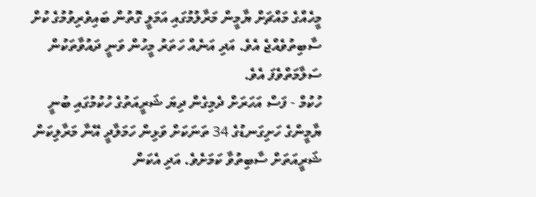މީހެއްގެ މައްޗަށް ޔާމީން މަރާލުމުގައި އަމަލީ ގޮތުން ބައިވެރިވުމުގެ ކުށް ސާބިތުވެއްޖެ އެވެ. އަދި އަނެއް ހަތަރު މީހުން ވަނީ ދައުވާތަކުން ސަލާމަތްވެފަ އެވެ.
ހުކުމް - ފަސް އަހަރަށް ދެމިގެން ދިޔަ ޝަރީއަތުގެ ހުކުމުގައި ބުނީ ޔާމީންގެ ހަށިގަނޑުގެ 34 ތަނަކަށް ވަޅިން ހަމަލާދީ އޭނާ މަރާލިކަން ޝަރީއަތަށް ސާބިތުވާ ކަމަށެވެ. އަދި އެކަން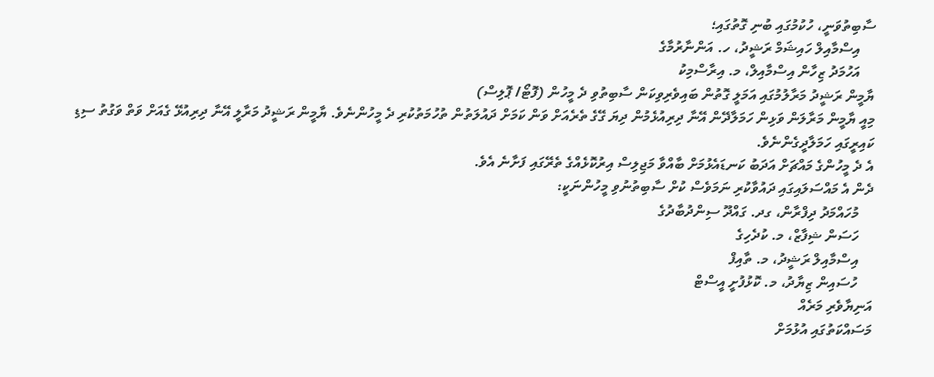ސާބިތުވަނީ، ހުކުމުގައި ބުނި ގޮތުގައި؛
    އިސްމާއިލް ހައިޝަމް ރަޝީދު، ހ. އަންނާރުމާގެ
    އަހުމަދު ޒިހާން އިސްމާއިލް، މ. އިރާސްމިކު
ޔާމީން ރަޝީދު މަރާލުމުގައި އަމަލީ ގޮތުން ބައިވެރިވިކަން ސާބިތުވި ދެ މީހުން (ފޮޓޯ/ ޕޮލިސް)
މިއީ ޔާމީން މަރާލަން ވަޅިން ހަމަލާދޭން އޭނާ ދިރިއުޅެމުން ދިޔަ ގޭގެ ތެރެއަށް ވަން ކަމަށް ދައުލަތުން ތުހުމަތުކުރި ދެ މީހުންނެވެ. ޔާމީން ރަޝީދު މަރާލީ އޭނާ ދިރިއުޅޭ ގެއަށް ވަތް ވަގުތު ސިޑި ކައިރީގައި ހަމަލާދީގެންނެވެ.
އެ ދެ މީހުންގެ މައްޗަށް އަދަބު ކަނޑައެޅުމަށް ބާއްވާ މަޖިލިސް އިރުކޮޅެއްގެ ތެރޭގައި ފަށާނެ އެވެ.
ދެން އެ މައްސަލައިގައި ދައުވާކުރި ނަމަވެސް ކުށް ސާބިތުނުވި މީހުންނަކީ:
    މުހައްމަދު ދިފްރާން، ގދ. ގައްދޫ ސިންދުބާދުގެ
    ހަސަން ޝިފާޒް، މ. ކުދެހިގެ
    އިސްމާއިލް ރަޝީދު، މ. ތާއިފް
    ހުސައިން ޒިޔާދު، މ. ކޮޅުފުށީ އީސްޓް
އަނިޔާވެރި މަރެއް
މަސައްކަތުގައި އުޅުމަށް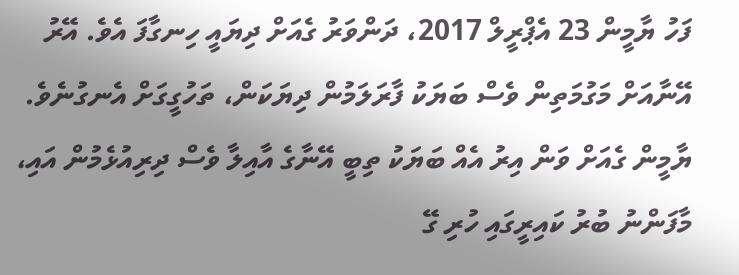ފަހު ޔާމީން 23 އެޕްރީލް 2017، ދަންވަރު ގެއަށް ދިޔައީ ހިނގާފަ އެވެ. އޭރު އޭނާއަށް މަގުމަތިން ވެސް ބަޔަކު ފާރަލަމުން ދިޔަކަން، ތަހުގީގަށް އެނގުނެވެ. ޔާމީން ގެއަށް ވަން އިރު އެއް ބަޔަކު ތިބީ އޭނާގެ އާއިލާ ވެސް ދިރިއުޅެމުން އައި، މާފަންނު ބުރު ކައިރީގައި ހުރި ގޭ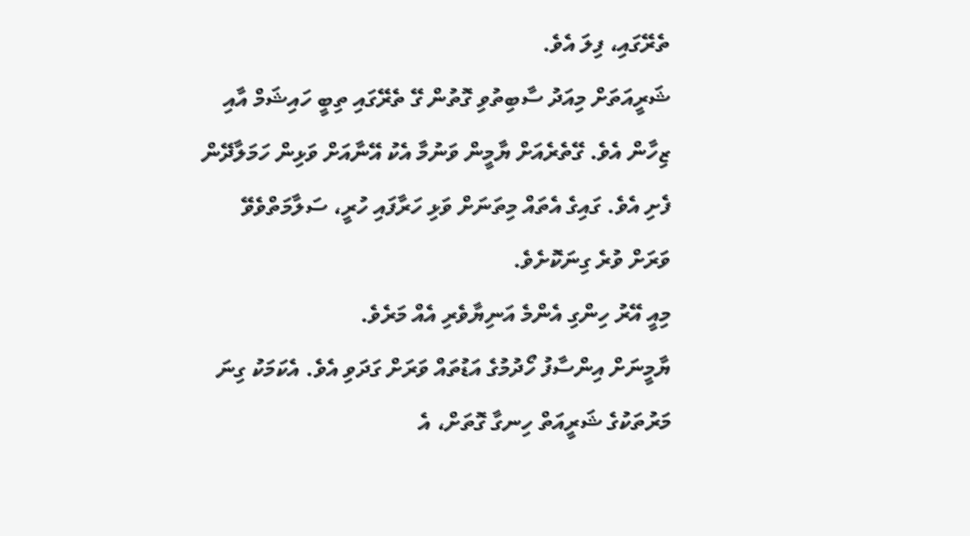ތެރޭގައި، ފިލަ އެވެ.
ޝަރީއަތަށް މިއަދު ސާބިތުވި ގޮތުން ގޭ ތެރޭގައި ތިބީ ހައިޝަމް އާއި ޒިހާން އެވެ. ގޭތެރެއަށް ޔާމީން ވަނުމާ އެކު އޭނާއަށް ވަޅިން ހަމަލާދޭން ފެށި އެވެ. ގައިގެ އެތައް މިތަނަށް ވަޅި ހަރާފައި ހުރީ، ސަލާމަތްވެވޭ ވަރަށް ވުރެ ގިނަކޮށެވެ.
މިއީ އޭރު ހިންގި އެންމެ އަނިޔާވެރި އެއް މަރެވެ.
ޔާމީނަށް އިންސާފު ހޯދުމުގެ އަޑުތައް ވަރަށް ގަދަވި އެވެ. އެކަމަކު ގިނަ މަރުތަކުގެ ޝަރީއަތް ހިނގާ ގޮތަށް، އެ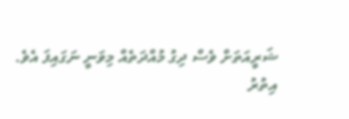ޝަރީއަތަށް ވެސް ދިގު މުއްދަތެއް މިވަނީ ނަގައިފަ އެވެ.
އިތުރު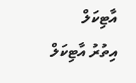އާޓިކަލް
އިތުރު އާޓިކަލް